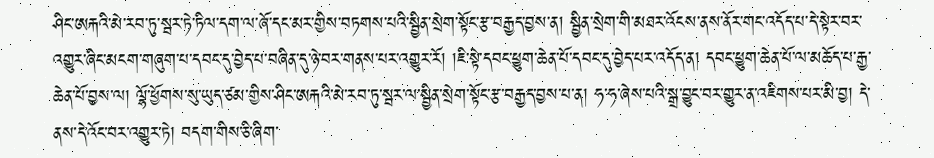ཤིང་ཨརྐའི་མེ་རབ་ཏུ་སྦར་ཏེ་ཏིལ་དག་ལ་ཞོ་དང་མར་གྱིས་བཏགས་པའི་སྦྱིན་སྲེག་སྟོང་རྩ་བརྒྱད་བྱས་ན། སྦྱིན་སྲེག་གི་མཐར་འོངས་ནས་ནོར་གང་འདོད་པ་དེ་སྟེར་བར་འགྱུར་ཞིང་མངག་གཞུག་པ་དབང་དུ་བྱེད་པ་བཞིན་དུ་ཉེ་བར་གནས་པར་འགྱུར་རོ། །ཇི་སྟེ་དབང་ཕྱུག་ཆེན་པོ་དབང་དུ་བྱེད་པར་འདོད་ན། དབང་ཕྱུག་ཆེན་པོ་ལ་མཆོད་པ་རྒྱ་ཆེན་པོ་བྱས་ལ། ལྷོ་ཕྱོགས་སུ་ཡུད་ཙམ་གྱིས་ཤིང་ཨརྐའི་མེ་རབ་ཏུ་སྦར་ལ་སྦྱིན་སྲེག་སྟོང་རྩ་བརྒྱད་བྱས་པ་ན། ཧ་ཧ་ཞེས་པའི་སྒྲ་བྱུང་བར་གྱུར་ན་འཇིགས་པར་མི་བྱ། དེ་ནས་དེ་འོང་བར་འགྱུར་ཏེ། བདག་གིས་ཅི་ཞིག་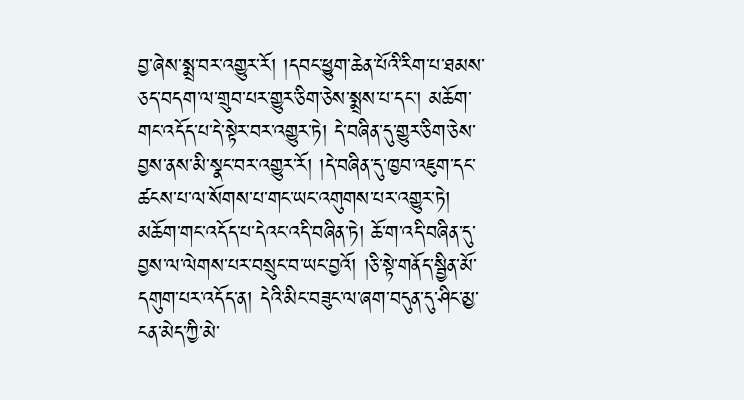བྱ་ཞེས་སྨྲ་བར་འགྱུར་རོ། །དབང་ཕྱུག་ཆེན་པོའི་རིག་པ་ཐམས་ཅད་བདག་ལ་གྲུབ་པར་གྱུར་ཅིག་ཅེས་སྨྲས་པ་དང་། མཆོག་གང་འདོད་པ་དེ་སྟེར་བར་འགྱུར་ཏེ། དེ་བཞིན་དུ་གྱུར་ཅིག་ཅེས་བྱས་ནས་མི་སྣང་བར་འགྱུར་རོ། །དེ་བཞིན་དུ་ཁྱབ་འཇུག་དང་ཚངས་པ་ལ་སོགས་པ་གང་ཡང་འགུགས་པར་འགྱུར་ཏེ། མཆོག་གང་འདོད་པ་དེའང་འདི་བཞིན་ཏེ། ཆོ་ག་འདི་བཞིན་དུ་བྱས་ལ་ལེགས་པར་བསྲུང་བ་ཡང་བྱའོ། །ཅི་སྟེ་གནོད་སྦྱིན་མོ་དགུག་པར་འདོད་ན། དེའི་མིང་བཟུང་ལ་ཞག་བདུན་དུ་ཤིང་མྱ་ངན་མེད་ཀྱི་མེ་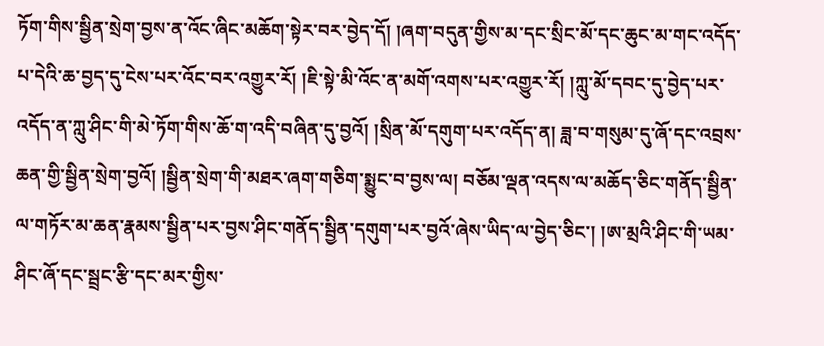ཏོག་གིས་སྦྱིན་སྲེག་བྱས་ན་འོང་ཞིང་མཆོག་སྟེར་བར་བྱེད་དོ། །ཞག་བདུན་གྱིས་མ་དང་སྲིང་མོ་དང་ཆུང་མ་གང་འདོད་པ་དེའི་ཆ་བྱད་དུ་ངེས་པར་འོང་བར་འགྱུར་རོ། །ཇི་སྟེ་མི་འོང་ན་མགོ་འགས་པར་འགྱུར་རོ། །ཀླུ་མོ་དབང་དུ་བྱེད་པར་འདོད་ན་ཀླུ་ཤིང་གི་མེ་ཏོག་གིས་ཆོ་ག་འདི་བཞིན་དུ་བྱའོ། །སྲིན་མོ་དགུག་པར་འདོད་ན། ཟླ་བ་གསུམ་དུ་ཞོ་དང་འབྲས་ཆན་གྱི་སྦྱིན་སྲེག་བྱའོ། །སྦྱིན་སྲེག་གི་མཐར་ཞག་གཅིག་སྨྱུང་བ་བྱས་ལ། བཅོམ་ལྡན་འདས་ལ་མཆོད་ཅིང་གནོད་སྦྱིན་ལ་གཏོར་མ་ཆན་རྣམས་སྦྱིན་པར་བྱས་ཤིང་གནོད་སྦྱིན་དགུག་པར་བྱའོ་ཞེས་ཡིད་ལ་བྱེད་ཅིང་། །ཨ་མྲའི་ཤིང་གི་ཡམ་ཤིང་ཞོ་དང་སྦྲང་རྩི་དང་མར་གྱིས་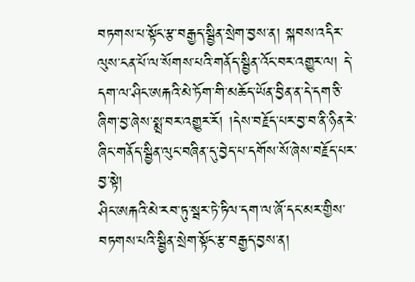བཏགས་པ་སྟོང་རྩ་བརྒྱད་སྦྱིན་སྲེག་བྱས་ན། སྐབས་འདིར་ལུས་ངན་པོ་ལ་སོགས་པའི་གནོད་སྦྱིན་འོང་བར་འགྱུར་ལ། དེ་དག་ལ་ཤིང་ཨརྐའི་མེ་ཏོག་གི་མཆོད་ཡོན་བྱིན་ན་དེ་དག་ཅི་ཞིག་བྱ་ཞེས་སྨྲ་བར་འགྱུར་རོ། །དེས་བརྗོད་པར་བྱ་བ་ནི་ཉིན་རེ་ཞིང་གནོད་སྦྱིན་ལུང་བཞིན་དུ་བྱེད་པ་དགོས་སོ་ཞེས་བརྗོད་པར་བྱ་སྟེ།
ཤིང་ཨརྐའི་མེ་རབ་ཏུ་སྦར་ཏེ་ཏིལ་དག་ལ་ཞོ་དང་མར་གྱིས་བཏགས་པའི་སྦྱིན་སྲེག་སྟོང་རྩ་བརྒྱད་བྱས་ན།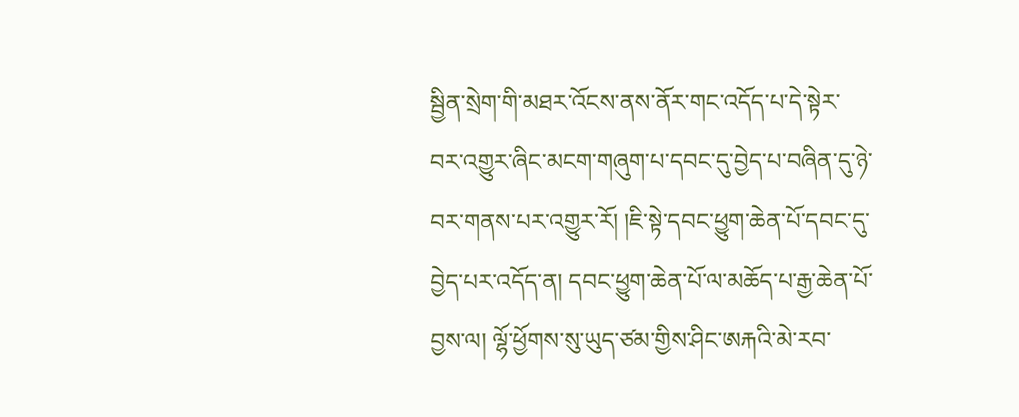སྦྱིན་སྲེག་གི་མཐར་འོངས་ནས་ནོར་གང་འདོད་པ་དེ་སྟེར་བར་འགྱུར་ཞིང་མངག་གཞུག་པ་དབང་དུ་བྱེད་པ་བཞིན་དུ་ཉེ་བར་གནས་པར་འགྱུར་རོ། །ཇི་སྟེ་དབང་ཕྱུག་ཆེན་པོ་དབང་དུ་བྱེད་པར་འདོད་ན། དབང་ཕྱུག་ཆེན་པོ་ལ་མཆོད་པ་རྒྱ་ཆེན་པོ་བྱས་ལ། ལྷོ་ཕྱོགས་སུ་ཡུད་ཙམ་གྱིས་ཤིང་ཨརྐའི་མེ་རབ་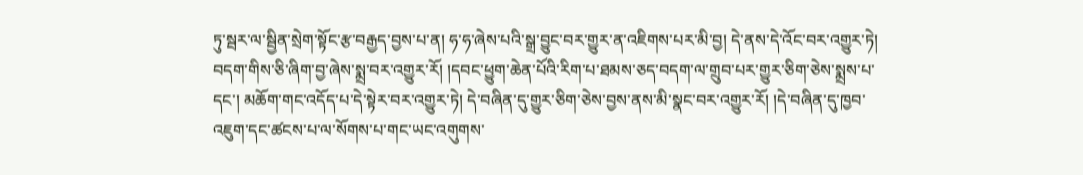ཏུ་སྦར་ལ་སྦྱིན་སྲེག་སྟོང་རྩ་བརྒྱད་བྱས་པ་ན། ཧ་ཧ་ཞེས་པའི་སྒྲ་བྱུང་བར་གྱུར་ན་འཇིགས་པར་མི་བྱ། དེ་ནས་དེ་འོང་བར་འགྱུར་ཏེ། བདག་གིས་ཅི་ཞིག་བྱ་ཞེས་སྨྲ་བར་འགྱུར་རོ། །དབང་ཕྱུག་ཆེན་པོའི་རིག་པ་ཐམས་ཅད་བདག་ལ་གྲུབ་པར་གྱུར་ཅིག་ཅེས་སྨྲས་པ་དང་། མཆོག་གང་འདོད་པ་དེ་སྟེར་བར་འགྱུར་ཏེ། དེ་བཞིན་དུ་གྱུར་ཅིག་ཅེས་བྱས་ནས་མི་སྣང་བར་འགྱུར་རོ། །དེ་བཞིན་དུ་ཁྱབ་འཇུག་དང་ཚངས་པ་ལ་སོགས་པ་གང་ཡང་འགུགས་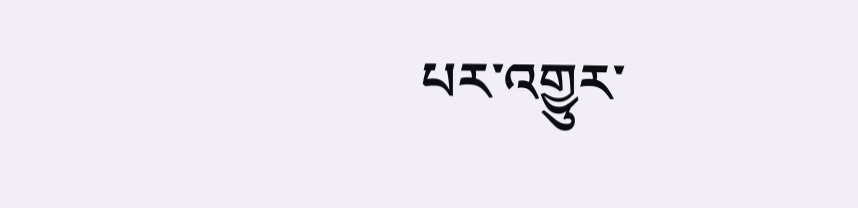པར་འགྱུར་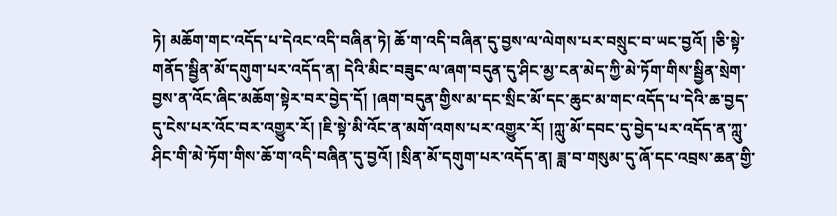ཏེ། མཆོག་གང་འདོད་པ་དེའང་འདི་བཞིན་ཏེ། ཆོ་ག་འདི་བཞིན་དུ་བྱས་ལ་ལེགས་པར་བསྲུང་བ་ཡང་བྱའོ། །ཅི་སྟེ་གནོད་སྦྱིན་མོ་དགུག་པར་འདོད་ན། དེའི་མིང་བཟུང་ལ་ཞག་བདུན་དུ་ཤིང་མྱ་ངན་མེད་ཀྱི་མེ་ཏོག་གིས་སྦྱིན་སྲེག་བྱས་ན་འོང་ཞིང་མཆོག་སྟེར་བར་བྱེད་དོ། །ཞག་བདུན་གྱིས་མ་དང་སྲིང་མོ་དང་ཆུང་མ་གང་འདོད་པ་དེའི་ཆ་བྱད་དུ་ངེས་པར་འོང་བར་འགྱུར་རོ། །ཇི་སྟེ་མི་འོང་ན་མགོ་འགས་པར་འགྱུར་རོ། །ཀླུ་མོ་དབང་དུ་བྱེད་པར་འདོད་ན་ཀླུ་ཤིང་གི་མེ་ཏོག་གིས་ཆོ་ག་འདི་བཞིན་དུ་བྱའོ། །སྲིན་མོ་དགུག་པར་འདོད་ན། ཟླ་བ་གསུམ་དུ་ཞོ་དང་འབྲས་ཆན་གྱི་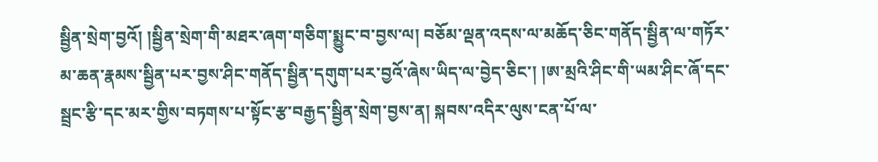སྦྱིན་སྲེག་བྱའོ། །སྦྱིན་སྲེག་གི་མཐར་ཞག་གཅིག་སྨྱུང་བ་བྱས་ལ། བཅོམ་ལྡན་འདས་ལ་མཆོད་ཅིང་གནོད་སྦྱིན་ལ་གཏོར་མ་ཆན་རྣམས་སྦྱིན་པར་བྱས་ཤིང་གནོད་སྦྱིན་དགུག་པར་བྱའོ་ཞེས་ཡིད་ལ་བྱེད་ཅིང་། །ཨ་མྲའི་ཤིང་གི་ཡམ་ཤིང་ཞོ་དང་སྦྲང་རྩི་དང་མར་གྱིས་བཏགས་པ་སྟོང་རྩ་བརྒྱད་སྦྱིན་སྲེག་བྱས་ན། སྐབས་འདིར་ལུས་ངན་པོ་ལ་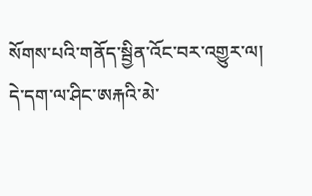སོགས་པའི་གནོད་སྦྱིན་འོང་བར་འགྱུར་ལ། དེ་དག་ལ་ཤིང་ཨརྐའི་མེ་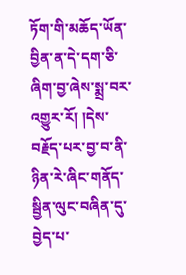ཏོག་གི་མཆོད་ཡོན་བྱིན་ན་དེ་དག་ཅི་ཞིག་བྱ་ཞེས་སྨྲ་བར་འགྱུར་རོ། །དེས་བརྗོད་པར་བྱ་བ་ནི་ཉིན་རེ་ཞིང་གནོད་སྦྱིན་ལུང་བཞིན་དུ་བྱེད་པ་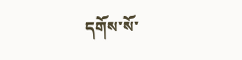དགོས་སོ་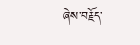ཞེས་བརྗོད་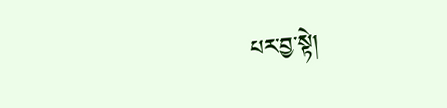པར་བྱ་སྟེ།